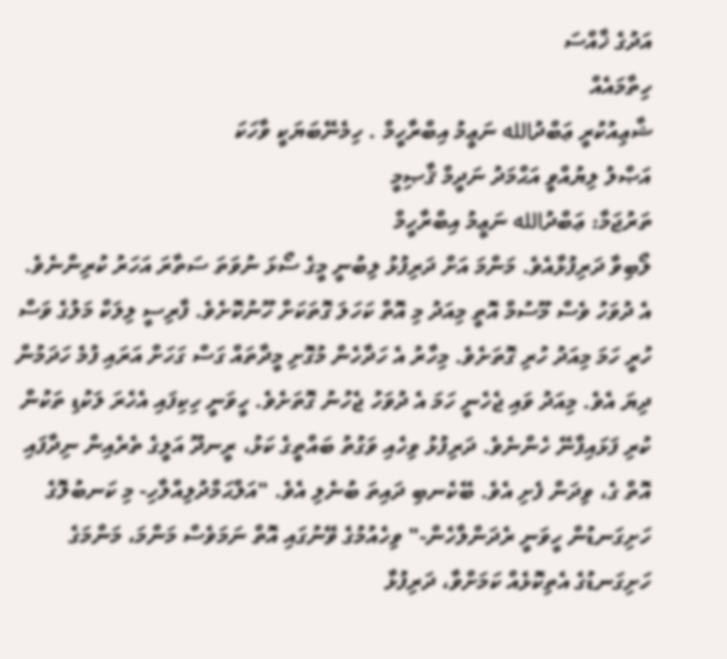އަދުގެ ޚާއްސަ
ހިތާމައެއް
ޝާޢިއުކުރީ ޢަބްދުالله ނަޢީމު އިބްރާހީމް . ހިމެނޭބަޔަކީ ވާހަކަ
އަޞްލު ލިޔުއްވީ އަޙްމަދު ނަދީމް ޤާޞިމީ
ތަރުޖަމާ: ޢަބްދުالله ނަޢީމު އިބްރާހީމް
ލޯބިވާ ދަރިފުޅާއެވެ. މަންމަ އަށް ދަރިފުޅު ލިބުނީ މީގެ ސޯޅަ ނުވަތަ ސަތާރަ އަހަރު ކުރިންނެވެ. އެ ދުވަހު ވެސް މޫސުމް އޮތީ މިއަދު މި އޮތް ކަހަލަ ގޮތަކަށް ހޫނުކޮށެވެ. ފާރިސީ ލިލަކް މަލުގެ ވަސް ހުރީ ހަމަ މިއަދު ހުރި ގޮތަށެވެ. މިހާރު އެ ހަދާހެން މުގޮށި މީދާތައް ގަސް ގަހަށް އަރައި ފުމެ ހަދަމުން ދިޔަ އެވެ. މިއަދު ވައި ޖެހެނީ ހަމަ އެ ދުވަހު ޖެހުނު ގޮތަށެވެ. ހީވަނީ ހިކިފައި އެހެރަ ލަކުޑި ތަކުން ކުރި ފަޅައިފާނޭ ހެންނެވެ. ދަރިފުޅު ވިހެއި ވަގުތު ބައްތީގެ ކަޅު، ރީނދޫ އަލީގެ ތެރެއިން ނިދާފައި އޮތް ގެ، ވިދަން ފެށި އެވެ. ބޭކެނބި ދައިތަ ބުނެލި އެވެ. "އަލްޙަމްދުލިއްލާހި- މި ކަނބުލޮގެ ހަށިގަނޑުން ހީވަނީ ރެދަންލާހެން-" ވިހެއުމުގެ ވޭނުގައި އޮތް ނަމަވެސް މަންމަ، މަންމަގެ ހަށިގަނޑުގެ އެތިކޮޅެއް ކަމަށްވާ، ދަރިފުޅާ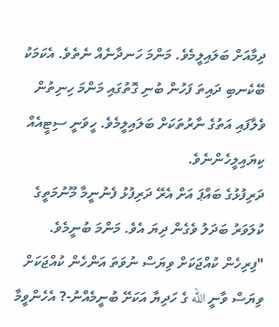ދިމާއަށް ބަލައިލީމެވެ. މަންމަ ހަނދާނެއް ނެތެވެ. އެކަމަކު ބޭކެނބި ދައިތަ ފަހުން ބުނި ގޮތުގައި މަންމަ ހިނިތުން ވެލާފައި އަތުގެ ނާރުތަކަށް ބަލައިލީމެވެ. ހީވަނީ ސިޓީއެއް ކިޔައިލީހެންނެވެ.
ދަރިފުޅުގެ ބައްޕަ އަށް އެރޭ ދަރިފުޅު ފެނުނީމާ މޫނުމަތީގެ ކުލަވަރު ބަދަލު ވެގެން ދިޔަ އެވެ. މަންމަ ބުނީމެވެ. "ފިރިހެން ކުއްޖަކަށް ވިޔަސް ނުވަތަ އަންހެން ކުއްޖަކަށް ވިޔަސް ވާނީ الله ގެ ހަދިޔާ އަކަށޭ ބުނީމެއްނު-? އެހެންވީމާ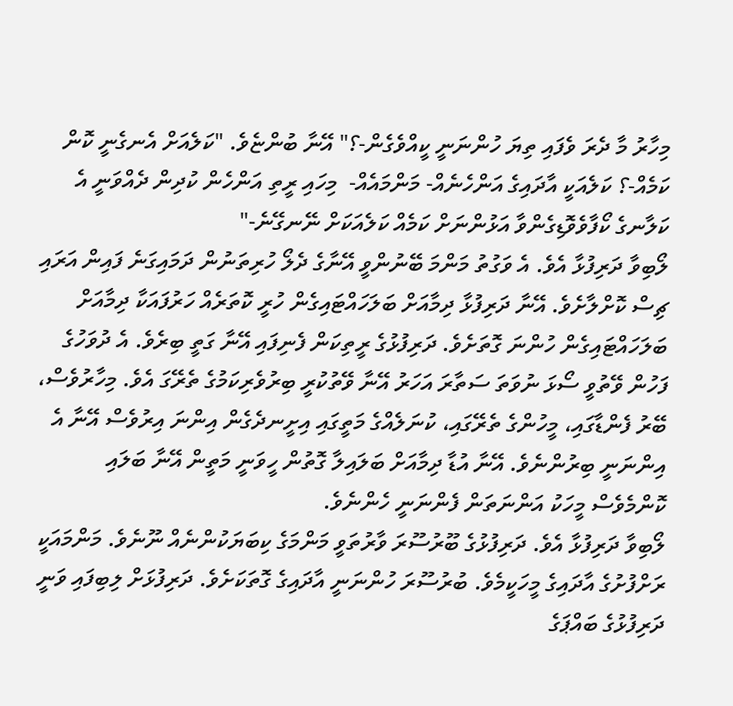މިހާރު މާ ދެރަ ވެފައި ތިޔަ ހުންނަނީ ކީއްވެގެން-؟" އޭނާ ބުންޏެވެ. "ކަލެއަށް އެނގެނީ ކޮން ކަމެއް-؟ ކަލެއަކީ އާދައިގެ އަންހެނެއް- މަންމައެއް-  މިހައި ރީތި އަންހެން ކުދިން ދެއްވަނީ އެ ކަލާނގެ ކޯފާވެވޮޑިގެންވާ އަޅުންނަށް ކަމެއް ކަލެއަކަށް ނޭނގޭނެ-"
ލޯބިވާ ދަރިފުޅާ އެވެ. އެ ވަގުތު މަންމަ ބޭނުންވީ އޭނާގެ ދެލޯ ހުރިތަނުން ދަމައިގަނެ ފައިން އަރައި ޗިސް ކޮށްލާށެވެ. އޭނާ ދަރިފުޅާ ދިމާއަށް ބަލަހައްޓައިގެން ހުރީ ކޮތަރެއް ހަރުފައަކާ ދިމާއަށް ބަލަހައްޓައިގެން ހުންނަ ގޮތަށެވެ. ދަރިފުޅުގެ ރީތިކަން ފެނިފައި އޭނާ ގަތީ ބިރެވެ. އެ ދުވަހުގެ ފަހުން ވޭތުވީ ސޯޅަ ނުވަތަ ސަތާރަ އަހަރު އޭނާ ވޭތުކުރީ ބިރުވެރިކަމުގެ ތެރޭގަ އެވެ. މިހާރުވެސް، ބޭރު ފެންޑާގައި، މީހުންގެ ތެރޭގައި، ކުނަލެއްގެ މަތީގައި އިށީނދެގެން އިންނަ އިރުވެސް އޭނާ އެ އިންނަނީ ބިރުންނެވެ. އޭނާ އުޑާ ދިމާއަށް ބަލައިލާ ގޮތުން ހީވަނީ މަތީން އޭނާ ބަލައި ކޮންމެވެސް މީހަކު އަންނަތަން ފެންނަނީ ހެންނެވެ.
ލޯބިވާ ދަރިފުޅާ އެވެ. ދަރިފުޅުގެ ބޫރުސޫރަ ވާރުތަވީ މަންމަގެ ކިބަޔަކުންނެއް ނޫނެވެ. މަންމައަކީ ރަށްފުށުގެ އާދައިގެ މީހަކީމެވެ. ބުރުސޫރަ ހުންނަނީ އާދައިގެ ގޮތަކަށެވެ. ދަރިފުޅަށް ލިބިފައި ވަނީ ދަރިފުޅުގެ ބައްޕަގެ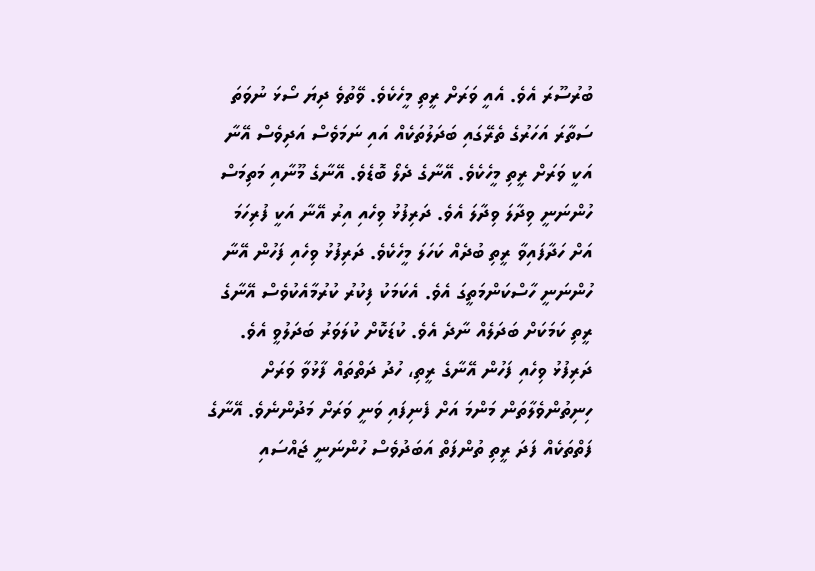ބުރުސޫރަ އެވެ. އެއީ ވަރަށް ރީތި މީހެކެވެ. ވޭތުވެ ދިޔަ ސޯޅަ ނުވަތަ ސަތާރަ އަހަރުގެ ތެރޭގައި ބަދަލުތަކެއް އައި ނަމަވެސް އަދިވެސް އޭނާ އަކީ ވަރަށް ރީތި މީހެކެވެ. އޭނާގެ ދެލޯ ބޮޑެވެ. އޭނާގެ މޫނާއި މަތިމަސް ހުންނަނީ ވިދާލަ ވިދާލަ އެވެ. ދަރިފުޅު ވިހެއި އިރު އޭނާ އަކީ ފުރިހަމަ އަށް ހަދާފައިވާ ރީތި ބުދެއް ކަހަލަ މީހެކެވެ. ދަރިފުޅު ވިހެއި ފަހުން އޭނާ ހުންނަނީ ހާސްކަންމަތީގަ އެވެ. އެކަމަކު ފިކުރު ކުރުމާއެކުވެސް އޭނާގެ ރީތި ކަމަކަށް ބަދަލެއް ނާދެ އެވެ. ކުޑަކޮށް ކުލަވަރު ބަދަލުވީ އެވެ. ދަރިފުޅު ވިހެއި ފަހުން އޭނާގެ ރީތި، ހުދު ދަތްތައް ފާޅުވާ ވަރަށް ހިނިތުންވެލާތަން މަންމަ އަށް ފެނިފައި ވަނީ ވަރަށް މަދުންނެވެ. އޭނާގެ ފަތްތަކެއް ފަދަ ރީތި ތުންފަތް އަބަދުވެސް ހުންނަނީ ޖައްސައި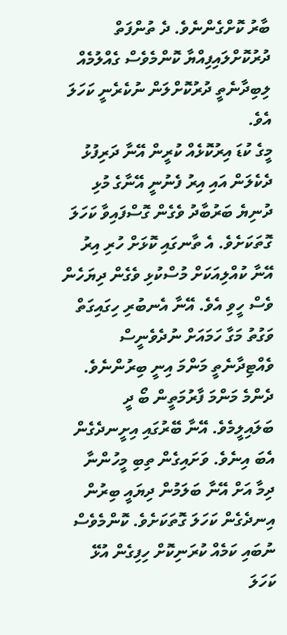ބާރު ކޮށްގެންނެވެ. ދެ ތުންފަތް ދުރުކޮށްލައިފިއްޔާ ކޮންމެވެސް ގެއްލުމެއް ލިބިދާނެތީ ދުރުކޮށްލަން ނުކެރެނީ ކަހަލަ އެވެ.
މީގެ ކުޑަ އިރުކޮޅެއް ކުރީން އޭނާ ދަރިފުޅު ދެކެލަން އައި އިރު ފެނުނީ އޭނާގެ މުޅި ދުނިޔެ ބަރުބާދު ވެގެން ގޮސްފައިވާ ކަހަލަ ގޮތަކަށެވެ. އެ ތާނގައި ކޮޅަށް ހުރި އިރު އޭނާ ކުއްލިއަކަށް މުސްކުޅި ވެގެން ދިޔަހެން ވެސް ހީވި އެވެ. އޭނާ އެނބުރި ހިގައިގަތް ވަގުތު މަގާ ހަމައަށް ނުދެވެނީސް ވެއްޓިދާނެތީ މަންމަ އިނީ ބިރުންނެވެ. ދެންމެ މަންމަ ފާރުމަތީން ބޯ ދީ ބަލައިލީމެވެ. އޭނާ ބޭރުގައި އިށީނދެގެން އެބަ އިނެވެ. ވަށައިގެން ތިބި މީހުންނާ ދިމާ އަށް އޭނާ ބަލަމުން ދިޔައީ ބިރުން އިނދެގެން ކަހަލަ ގޮތަކަށެވެ. ކޮންމެވެސް ނުބައި ކަމެއް ކުރަނިކޮށް ހިފިގެން އުޅޭ ކަހަލަ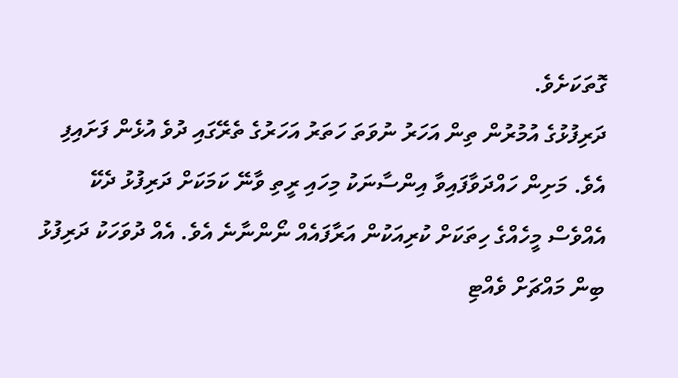ގޮތަކަށެވެ.
ދަރިފުޅުގެ އުމުރުން ތިން އަހަރު ނުވަތަ ހަތަރު އަހަރުގެ ތެރޭގައި ދުވެ އުޅެން ފަށައިފި އެވެ. މަށިން ހައްދަވާފައިވާ އިންސާނަކު މިހައި ރީތި ވާނޭ ކަމަކަށް ދަރިފުޅު ދެކޭ އެއްވެސް މީހެއްގެ ހިތަކަށް ކުރިއަކުން އަރާފައެއް ނޯންނާނެ އެވެ. އެއް ދުވަހަކު ދަރިފުޅު ބިން މައްޗަށް ވެއްޓި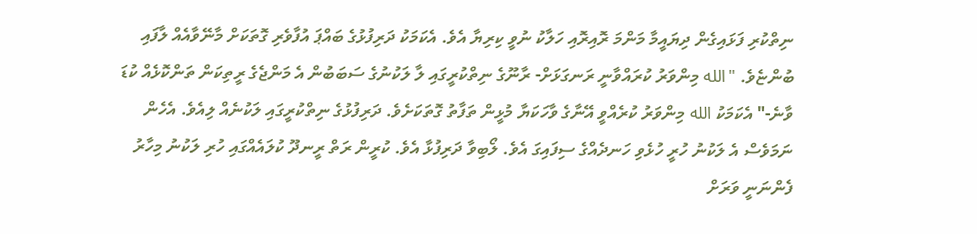ނިތްކުރި ފަޅައިގެން ދިޔައީމާ މަންމަ ރޮއިރޮއި ހަލާކު ނުވީ ކިރިޔާ އެވެ. އެކަމަކު ދަރިފުޅުގެ ބައްޕަ އުފާވެރި ގޮތަކަށް މާނޭވާއެއް ލާފައި ބުންޏެވެ. "الله މިންވަރު ކުރައްވާނީ ރަނގަޅަށް- ރާނޫގެ ނިތްކުރީގައި ލާ ލަކުނުގެ ސަބަބުން އެ މަންޖެގެ ރީތިކަން ތަންކޮޅެއް ކުޑަ ވާނެ-" އެކަމަކު الله މިންވަރު ކުރެއްވީ އޭނާގެ ވާހަކަޔާ މުޅީން ތަފާތު ގޮތަކަށެވެ. ދަރިފުޅުގެ ނިތްކުރީގައި ލަކުނެއް ލިއެވެ. އެހެން ނަމަވެސް އެ ލަކުނު ހުރީ ހުޅެވި ހަނދެއްގެ ސިފައިގަ އެވެ. ލޯބިވާ ދަރިފުޅާ އެވެ. ކުރީން ރަތް ރީނދޫ ކުލައެއްގައި ހުރި ލަކުނު މިހާރު ފެންނަނީ ވަރަށް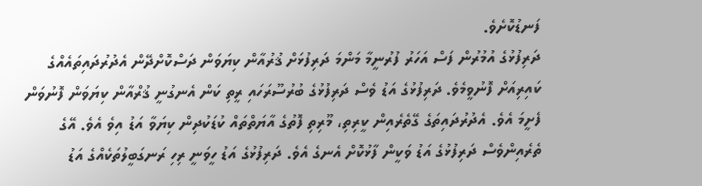ފަނޑުކޮށެވެ.
ދަރިފުޅުގެ އުމުރުން ފަސް އަހަރު ފުރުނީމާ މަންމަ ދަރިފުޅަށް ޤުރުއާން ކިޔަވަން ދަސްކޮށްދޭން އެދުރުދައިތައެއްގެ ކައިރިއަށް ފޮނުވީމެވެ. ދަރިފުޅުގެ އަޑު ވެސް ދަރިފުޅުގެ ބުރުސޫރަހައި ރީތި ކަން އެނގުނީ ޤުރްއާން ކިޔަވަން ފޮނުވަން ފެށީމަ އެވެ. އެދުރުދައިތަގެ ގޭތެރެއިން ކީރިތި، މޫރިތި ފޮތުގެ އާޔަތްތައް ކުޑަކުދިން ކިޔަވާ އަޑު އިވެ އެވެ. އޭގެ ތެރެއިންވެސް ދަރިފުޅުގެ އަޑު ވަކީން ފާޅުކޮށް އެނގެ އެވެ. ދަރިފުޅުގެ އަޑު ހީވަނީ ރިހި ރަނގަބީލުތަކެއްގެ އަޑު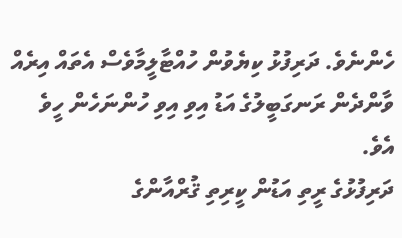ހެންނެވެ. ދަރިފުޅު ކިޔެވުން ހުއްޓާލީމާވެސް އެތައް އިރެއް ވާންދެން ރަނގަބީލުގެ އަޑު އިވި އިވި ހުންނަހެން ހީވެ އެވެ.
ދަރިފުޅުގެ ރީތި އަޑުން ކީރިތި ޤުރްއާންގެ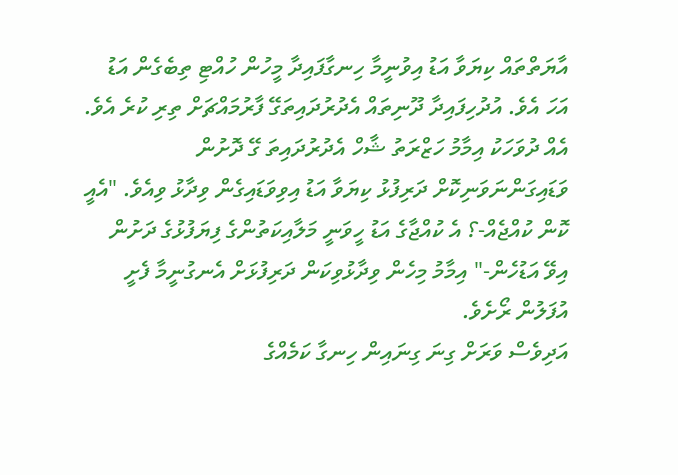އާޔަތްތައް ކިޔަވާ އަޑު އިވުނީމާ ހިނގާފައިދާ މީހުން ހުއްޓި ތިބެގެން އަޑު އަހަ އެވެ. އުދުހިފައިދާ ދޫނިތައް އެދުރުދައިތަގޭ ފާރުމައްޗަށް ތިރި ކުރެ އެވެ. އެއް ދުވަހަކު އިމާމު ހަޒްރަތު ޝާހް އެދުރުދައިތަ ގޭ ދޮށުން ވަޑައިގަންނަވަނިކޮށް ދަރިފުޅު ކިޔަވާ އަޑު އިވިވަޑައިގެން ވިދާޅު ވިއެވެ. "އެއީ ކޮން ކުއްޖެއް-؟ އެ ކުއްޖާގެ އަޑު ހީވަނީ މަލާއިކަތުންގެ ފިޔަފުޅުގެ ދަށުން އިވޭ އަޑުހެން-" އިމާމު މިހެން ވިދާޅުވިކަން ދަރިފުޅަށް އެނގުނީމާ ފެށީ އުފަލުން ރޯށެވެ.
އަދިވެސް ވަރަށް ގިނަ ގިނައިން ހިނގާ ކަމެއްގެ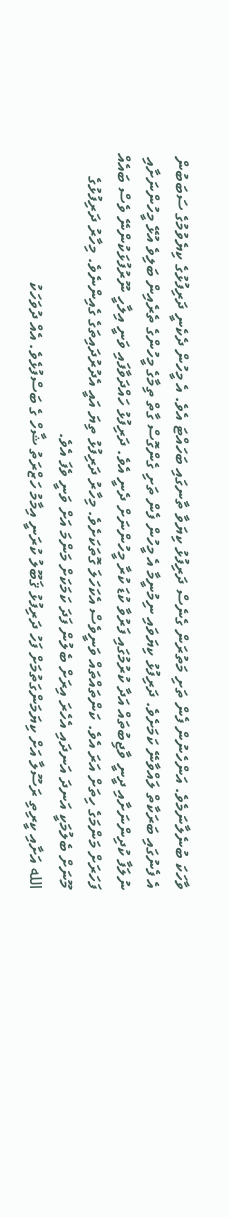ވާހަކަ ބުނެލާނަމެވެ. އަންހެނުން ފެން ތަށި މަތުރަން ގެނެސް ދަރިފުޅު ކިޔަވާ ތާނގައި ބަހައްޓަ އެވެ. އެ މީހުން ދެކެނީ ދަރިފުޅުގެ ކިޔެވުމުގެ ސަބަބުން އެ ފެނުގައި ބަރަކާތް ލައްވާނޭ ކަމަށެވެ. ދަރިފުޅު ކިޔަވައި ނިމުނީމާ އެ މީހުން ފެން ތަށި ގެންގޮސް ގާތް ތިމާގެ މީހުންގެ ތެރެއިން ބަލިވެ އުޅޭ މީހުންނަށާއި ނުލަފާ ކުދިންނަށާއި ދީނީ ވާޖިބުތައް އަދާ ކުރުމުގައި ފަރުވާ ކުޑަ ކުރާ މީހުންނަށް ދެނީ އެވެ. ދަރިފުޅު ހައްދަވާފައި ވަނީ އިލާހީ ނޫރުފުޅަކުންނޭ ވެސް ބައެއް ފަހަރަށް މަންމަގެ ހިތަށް އަރަ އެވެ. ކަންތައްތައް ވަނީވެސް އެކަހަލަ ގޮތަކަށެވެ. މިހާރު ދަރިފުޅު ތިޔަ އައީ އެދުރުދައިތަގެ ގެއިންނެވެ. މިހާރު ދަރިފުޅުގެ މޫނަށް ބެލުމަކީ އަނދަ އަނދައި އެހެރަ އިރަށް ބެލުން ފަދަ ކަމަކަށް މަންމަ އަށް ވަނީ ވެފަ އެވެ.
الله އަށާއި ކީރިތި ރަސޫލާ އަށް ކިޔަމަންގަތުމަށް ފަހު ދަރިފުޅު ޤަބޫލު ކުރަނީ އިމާމު ހަޒްރަތު ޝާހް ގެ ބަސްފުޅެވެ. އެއް ދުވަހަކު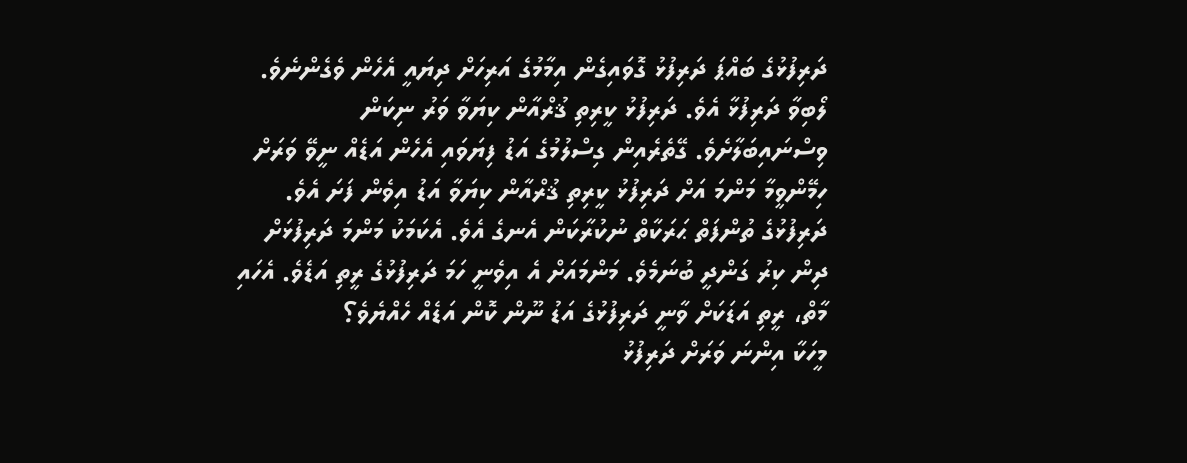ދަރިފުޅުގެ ބައްޕަ ދަރިފުޅު ގޮވައިގެން އިމާމުގެ އަރިހަށް ދިޔައީ އެހެން ވެގެންނެވެ. ލޯބިވާ ދަރިފުޅާ އެވެ. ދަރިފުޅު ކީރިތި ޤުރްއާން ކިޔަވާ ވަރު ނިކަން ވިސްނައިބަލާށެވެ. ގޭތެރެއިން ގިސްލުމުގެ އަޑު ފިޔަވައި އެހެން އަޑެއް ނީވޭ ވަރަށް ހިމޭންވީމާ މަންމަ އަށް ދަރިފުޅު ކީރިތި ޤުރްއާން ކިޔަވާ އަޑު އިވެން ފަށަ އެވެ. ދަރިފުޅުގެ ތުންފަތް ޙަރަކާތް ނުކުރާކަން އެނގެ އެވެ. އެކަމަކު މަންމަ ދަރިފުޅަށް ދިން ކިރު ގަންދީ ބުނަމެވެ. މަންމައަށް އެ އިވެނީ ހަމަ ދަރިފުޅުގެ ރީތި އަޑެވެ. އެހައި މާތް، ރީތި އަޑަކަށް ވާނީ ދަރިފުޅުގެ އަޑު ނޫން ކޮން އަޑެއް ހެއްޔެވެ؟
މީހަކާ އިންނަ ވަރަށް ދަރިފުޅު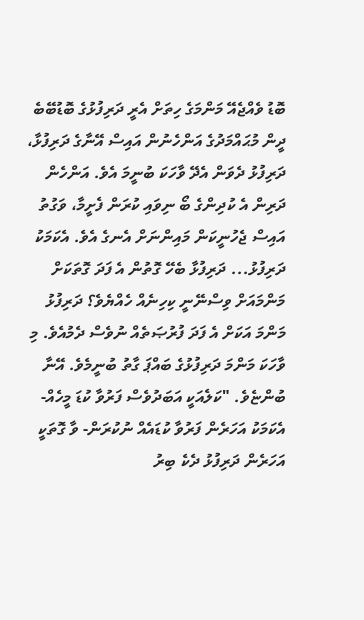ބޮޑު ވެއްޖެއޭ މަންމަގެ ހިތަށް އެރީ ދަރިފުޅުގެ ބޮޑުބޭބެ ދީން މުޙައްމަދުގެ އަންހެނުން އައިސް އޭނާގެ ދަރިފުޅާ، ދަރިފުޅު ދެވަން އެދޭ ވާހަކަ ބުނީމަ އެވެ. އަންހެން ދަރިން އެ ކުދިންގެ ބޯ ނިވައި ކުރަން ފެށީމާ، ވަގުތު އައިސް ޖެހުނީކަން މައިންނަށް އެނގެ އެވެ. އެކަމަކު ދަރިފުޅު... ދަރިފުޅާ ބެހޭ ގޮތުން އެ ފަދަ ގޮތަކަށް މަންމައަށް ވިސްނޭނީ ކިހިނެއް ހެއްޔެވެ؟ ދަރިފުޅު މަންމަ އަކަށް އެ ފަދަ ފުރުޞަތެއް ނުވެސް ދެމުއެވެ. މި ވާހަކަ މަންމަ ދަރިފުޅުގެ ބައްޕަ ގާތު ބުނީމެވެ. އޭނާ ބުންޏެވެ. "ކަލެއަކީ އަބަދުވެސް ފަރުވާ ކުޑަ މީހެއް- އެކަމަކު އަހަރެން ފަރުވާ ކުޑައެއް ނުކުރަން- ވާ ގޮތަކީ އަހަރެން ދަރިފުޅު ދެކެ ބިރު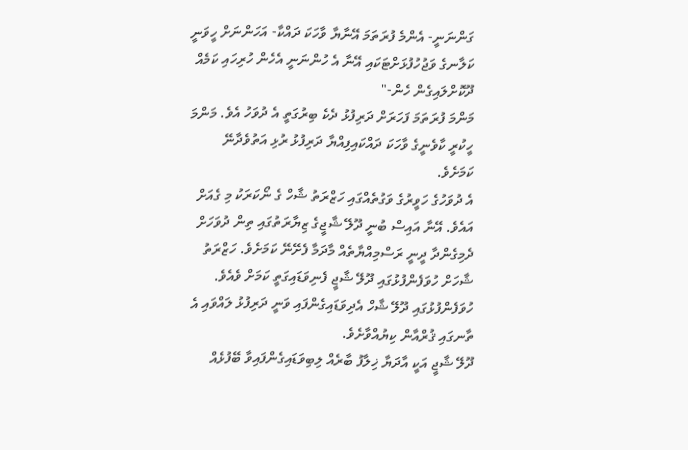ގަންނަނީ- އެންމެ ފުރަތަމަ އޭނާޔާ ވާހަކަ ދައްކާ- އަހަންނަށް ހީވަނީ ކަލާނގެ ވަޖުހުފުޅަށްޓަކައި އޭނާ އެ ހުންނަނީ އެހެން ހުރިހައި ކަމެއް ދޫކޮށްލައިގެން ހެން-"
މަންމަ ފުރަތަމަ ފަހަރަށް ދަރިފުޅު ދެކެ ބިރުގަތީ އެ ދުވަހު އެވެ. މަންމަ ހީކުރީ ކާވެނީގެ ވާހަކަ ދައްކައިފިއްޔާ ދަރިފުޅު ރުޅި އަތުވެދާނޭ ކަމަށެވެ.
އެ ދުވަހުގެ ހަވީރުގެ ވަގުތެއްގައި ހަޒްރަތު ޝާހް ގެ ނޯކަރަކު މި ގެއަށް އައެވެ. އޭނާ އައިސް ބުނީ ދޫލޭ ޝާޖީގެ ޒިޔާރަތުގައި ތިން ދުވަހަށް ދެމިގެންދާ ދީނީ ރަސްމިއްޔާތެއް މާދަމާ ފެށޭނޭ ކަމަށެވެ. ހަޒްރަތު ޝާހަށް ހުވަފެންފުޅުގައި ދޫލޭ ޝާޖީ ފެނިވަޑައިގަތީ ކަމަށް ވެއެވެ. ހުވަފެންފުޅުގައި ދޫލޭ ޝާހް އެދިވަޑައިގެންފައި ވަނީ ދަރިފުޅު ލައްވައި އެ ތާނގައި ޤުރްއާން ކިޔުއްވާށެވެ.
ދޫލޭ ޝާޖީ އަކީ އާދަޔާ ޚިލާފު ބާރެއް ލިބިވަޑައިގެންފައިވާ ބޭފުޅެއް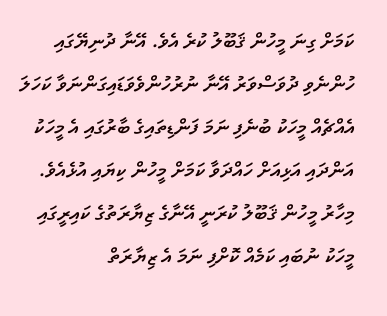ކަމަށް ގިނަ މީހުން ޤަބޫލު ކުރެ އެވެ. އޭނާ ދުނިޔޭގައި ހުންނެވި ދުވަސްވަރު އޭނާ ނުރުހުންވެވަޑައިގަންނަވާ ކަހަލަ އެއްޗެއް މީހަކު ބުނެފި ނަމަ ފަންޑިތައިގެ ބާރުގައި އެ މީހަކު އަންދައި އަޅިއަށް ހައްދަވާ ކަމަށް މީހުން ކިޔައި އުޅެއެވެ. މިހާރު މީހުން ޤަބޫލު ކުރަނީ އޭނާގެ ޒިޔާރަތުގެ ކައިރީގައި މީހަކު ނުބައި ކަމެއް ކޮށްފި ނަމަ އެ ޒިޔާރަތް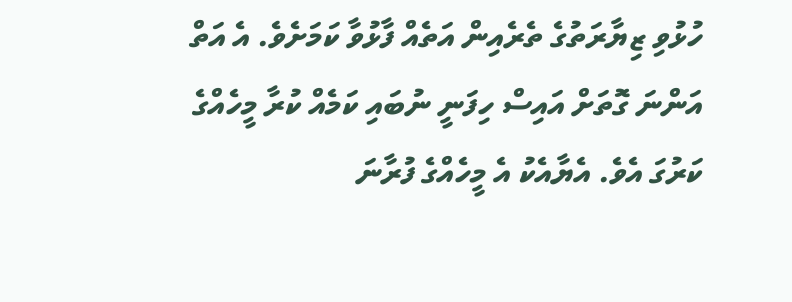ހުޅުވި ޒިޔާރަތުގެ ތެރެއިން އަތެއް ފާޅުވާ ކަމަށެވެ. އެ އަތް އަންނަ ގޮތަށް އައިސް ހިފަނީ ނުބައި ކަމެއް ކުރާ މީހެއްގެ ކަރުގަ އެވެ. އެޔާއެކު އެ މީހެއްގެ ފުރާނަ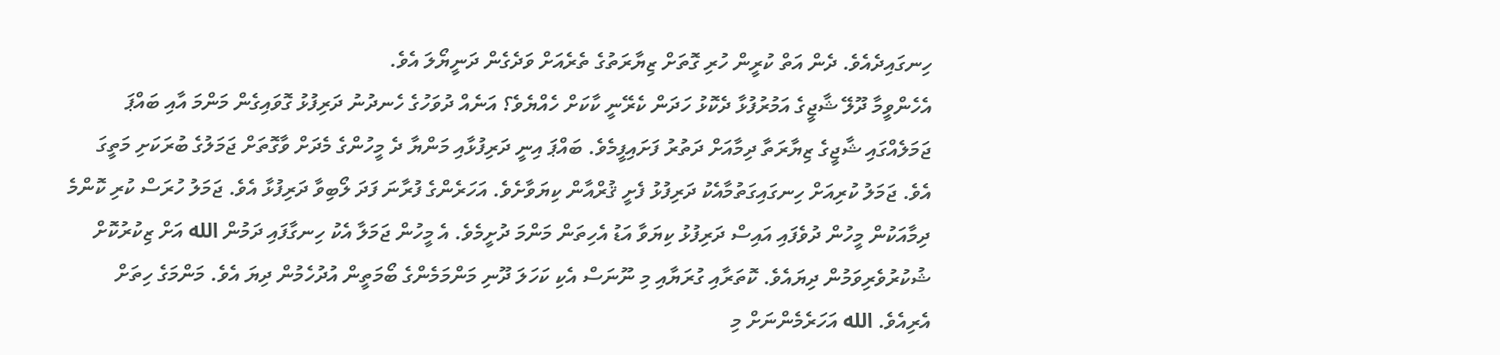ހިނގައިދެއެވެ. ދެން އަތް ކުރީން ހުރި ގޮތަށް ޒިޔާރަތުގެ ތެރެއަށް ވަދެގެން ދަނީޔޯލަ އެވެ.
އެހެންވީމާ ދޫލޭ ޝާޖީގެ އަމުރުފުޅާ ދެކޮޅު ހަދަން ކެރޭނީ ކާކަށް ހެއްޔެވެ؟ އަނެއް ދުވަހުގެ ހެނދުނު ދަރިފުޅު ގޮވައިގެން މަންމަ އާއި ބައްޕަ ޖަމަލެއްގައި ޝާޖީގެ ޒިޔާރަތާ ދިމާއަށް ދަތުރު ފަށައިފީމެވެ. ބައްޕަ އިނީ ދަރިފުޅާއި މަންޔާ ދެ މީހުންގެ މެދަށް ވާގޮތަށް ޖަމަލުގެ ބުރަކަށި މަތީގަ އެވެ. ޖަމަލު ކުރިއަށް ހިނގައިގަތުމާއެކު ދަރިފުޅު ފެށީ ޤުރްއާން ކިޔަވާށެވެ. އަހަރެންގެ ފުރާނަ ފަދަ ލޯބިވާ ދަރިފުޅާ އެވެ. ޖަމަލު ހުރަސް ކުރި ކޮންމެ ދިމާއަކުން މީހުން ދުވެފައި އައިސް ދަރިފުޅު ކިޔަވާ އަޑު އެހިތަން މަންމަ ދުށީމެވެ. އެ މީހުން ޖަމަލާ އެކު ހިނގާފައި ދަމުން الله އަށް ޒިކުރުކޮށް ޝުކުރުވެރިވަމުން ދިޔައެވެ. ކޮތަރާއި ގުރަޔާއި މި ނޫނަސް އެކި ކަހަލަ ދޫނި މަންމަމެންގެ ބޯމަތީން އުދުހެމުން ދިޔަ އެވެ. މަންމަގެ ހިތަށް އެރިއެވެ. الله އަހަރެމެންނަށް މި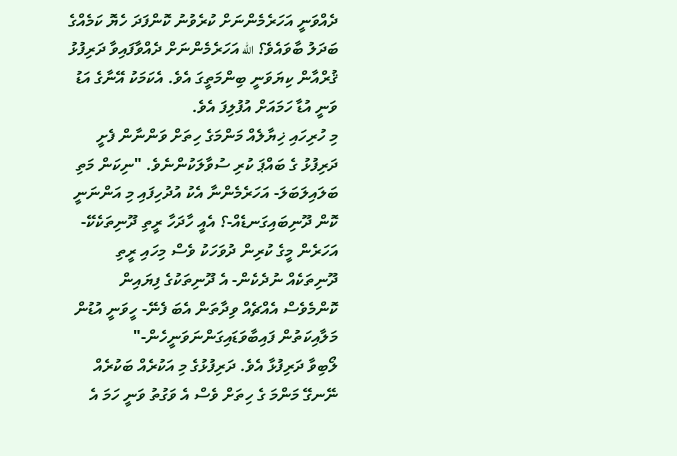ދެއްވަނީ އަހަރެމެންނަށް ކުރެވުނު ކޮންފަދަ ހެޔޮ ކަމެއްގެ ބަދަލު ބާވައެވެ؟ الله އަހަރެމެންނަށް ދެއްވާފައިވާ ދަރިފުޅު ޤުރްއާން ކިޔަވަނީ ބިންމަތީގަ އެވެ. އެކަމަކު އޭނާގެ އަޑު ވަނީ އުޑާ ހަމައަށް އުފުލިފަ އެވެ.
މި ހުރިހައި ޚިޔާލެއް މަންމަގެ ހިތަށް ވަންނާން ފެށީ ދަރިފުޅު ގެ ބައްޕަ ކުރި ސުވާލަކުންނެވެ. "ނިކަން މަތި ބަލައިލަބަލަ- އަހަރެމެންނާ އެކު އުދުހިފައި މި އަންނަނީ ކޮން ދޫނިބައިގަނޑެއް-؟ އެއީ ހާދަހާ ރީތި ދޫނިތަކެކޭ- އަހަރެން މީގެ ކުރިން ދުވަހަކު ވެސް މިހައި ރީތި ދޫނިތަކެއް ނުދެކެން- އެ ދޫނިތަކުގެ ފިޔައިން ކޮންމެވެސް އެއްޗެއް ވިދާތަން އެބަ ފެނޭ- ހީވަނީ އުޑުން މަލާއިކަތުން ފައިބާވަޑައިގަންނަވަނީހެން-"
ލޯބިވާ ދަރިފުޅާ އެވެ. ދަރިފުޅުގެ މި އަކުރެއް ބަކުރެއް ނޭނގޭ މަންމަ ގެ ހިތަށް ވެސް އެ ވަގުތު ވަނީ ހަމަ އެ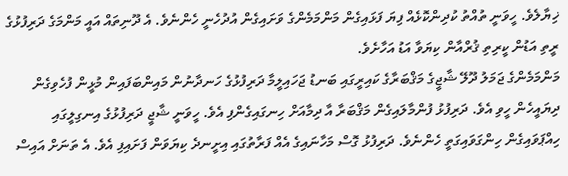ޚިޔާލެވެ. ހީވަނީ ތުއްތު ކުދިންކޮޅެއް ފިޔަ ފަޅައިގެން މަންމަމެންގެ ވަށައިގެން އުދުހެނީ ހެންނެވެ. އެ ދޫނިތައް އައީ މަންމަގެ ދަރިފުޅުގެ ރީތި އަޑުން ކީރިތި ޤުރްއާން ކިޔަވާ އަޑު އަހާށެވެ.
މަންމަމެންގެ ޖަމަލު ދޫލޭ ޝާޖީގެ މަޤްބަރާގެ ކައިރީގައި ބަނޑު ޖަހައިލީމާ ދަރިފުޅުގެ ހަނދާނުން މައިންބަފައިން މުޅީން ފުހެވިގެން ދިޔައީހެން ހީވި އެވެ. ދަރިފުޅު ފުންމާލައިގެން މަޤްބަރާ އާ ދިމާއަށް ހިނގައިގެންފި އެވެ. ހީވަނީ ޝާޖީ ދަރިފުޅުގެ އިނގިލީގައި ހިއްޕަވައިގެން ހިންގަވައިގަތީ ހެންނެވެ. ދަރިފުޅު ގޮސް މަހާނައިގެ އެއް ފަރާތުގައި އިށީނދެ ކިޔަވަން ފަށައިފި އެވެ. އެ ތަނަށް އައިސް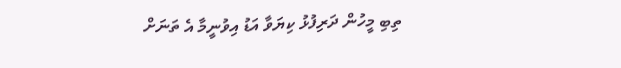ތިބި މީހުން ދަރިފުޅު ކިޔަވާ އަޑު އިވުނީމާ އެ ތަނަށް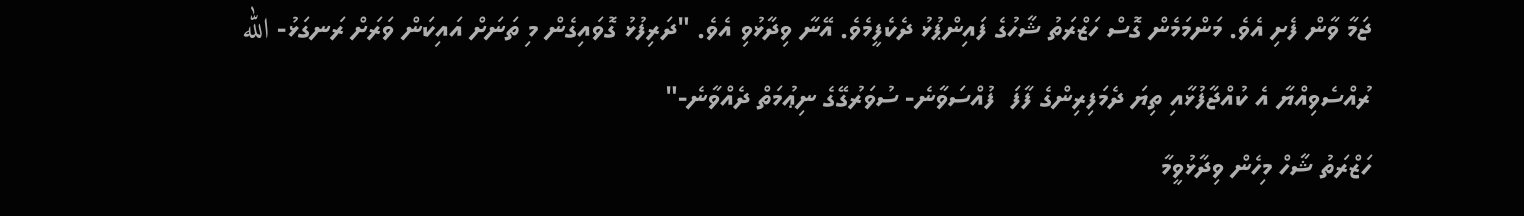ޖަމާ ވާން ފެށި އެވެ. މަންމަމެން ގޮސް ހަޒްރަތު ޝާހުގެ ފައިންޕުޅު ދެކެފީމެވެ. އޭނާ ވިދާޅުވި އެވެ. "ދަރިފުޅު ގޮވައިގެން މި ތަނަށް އައިކަން ވަރަށް ރަނގަޅު- الله ރުއްސެވިއްޔާ އެ ކުއްޖާފުޅާއި ތިޔަ ދެމަފިރިންގެ ފާފަ  ފުއްސަވާނެ- ސުވަރުގޭގެ ނިޢުމަތް ދެއްވާނެ-"
ހަޒްރަތު ޝާހް މިހެން ވިދާޅުވީމާ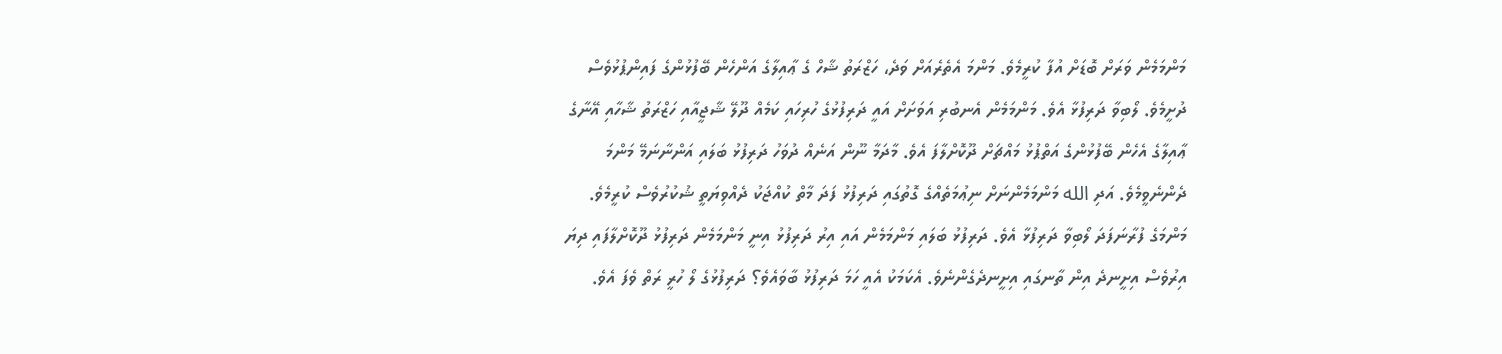މަންމަމެން ވަރަށް ބޮޑަށް އުފާ ކުރީމެވެ. މަންމަ އެތެރެއަށް ވަދެ، ހަޒްރަތު ޝާހް ގެ ޢާއިލާގެ އަންހެން ބޭފުޅުންގެ ފައިންޕުޅުވެސް ދުށީމެވެ. ލޯބިވާ ދަރިފުޅާ އެވެ. މަންމަމެން އެނބުރި އަވަށަށް އައީ ދަރިފުޅުގެ ހުރިހައި ކަމެއް ދޫލޭ ޝާޖީއާއި ހަޒްރަތު ޝާހާއި އޭނާގެ ޢާއިލާގެ އެހެން ބޭފުޅުންގެ އަތްޕުޅު މައްޗަށް ދޫކޮށްލާފަ އެވެ. މާދަމާ ނޫން އަނެއް ދުވަހު ދަރިފުޅު ބަލައި އަންނާނަމޭ މަންމަ ދެންނެވީމެވެ. އަދި الله މަންމަމެންނަށް ނިޢުމަތެއްގެ ގޮތުގައި ދަރިފުޅު ފަދަ މާތް ކުއްޖަކު ދެއްވިޔަތީ ޝުކުރުވެސް ކުރީމެވެ.
މަންމަގެ ފުރާނަފަދަ ލޯބިވާ ދަރިފުޅާ އެވެ. ދަރިފުޅު ބަލައި މަންމަމެން އައި އިރު ދަރިފުޅު އިނީ މަންމަމެން ދަރިފުޅު ދޫކޮށްލާފައި ދިޔަ އިރުވެސް އިށީނދެ އިން ތާނގައި އިށީނދެގެންނެވެ. އެކަމަކު އެއީ ހަމަ ދަރިފުޅު ބާވައެވެ؟ ދަރިފުޅުގެ ލޯ ހުރީ ރަތް ވެފަ އެވެ.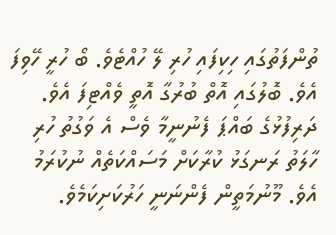ތުންފަތުގައި ހިކިފައި ހުރި ލޭ ހުއްޓެވެ. ބޯ ހުރީ ހޭވިފަ އެވެ. ބޮލުގައި އޮތް ބުރުގާ އޮތީ ވެއްޓިފަ އެވެ. ދަރިފުޅުގެ ބައްޕަ ފެނުނީމާ ވެސް އެ ވަގުތު ހުރި ހާލަތު ރަނގަޅު ކުރާކަށް މަސައްކަތެއް ނުކުރަމު އެވެ. މޫނުމަތީން ފެންނަނީ ހަރުކަށިކަމެވެ.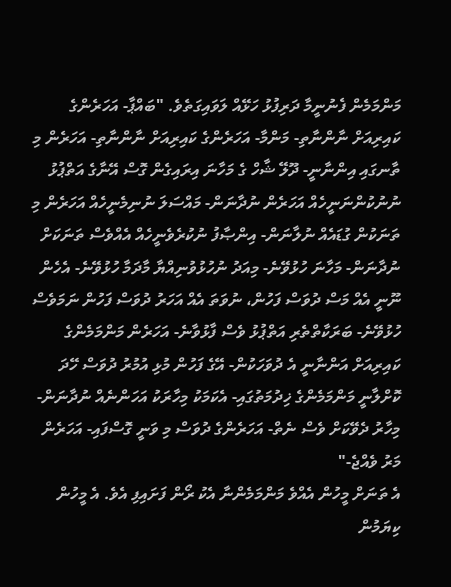މަންމަމެން ފެނުނީމާ ދަރިފުޅު ހަޅޭއް ލަވައިގަތެވެ. "ބައްޕާ- އަހަރެންގެ ކައިރިއަށް ނާންނާތި- މަންމާ- އަހަރެންގެ ކައިރިއަށް ނާންނާތި- އަހަރެން މި ތާނގައި އިންނާނީ- ދޫލޭ ޝާހް ގެ މަހާނަ އިރައިގެން ގޮސް އޭނާގެ އަތްޕުޅު ނުނުކުންނަނީހެއް އަހަރެން ނުދާނަން- މައްސަލަ ނުނިމެނީހެއް އަހަރެން މި ތަނަކުން ގުޑައެއް ނުލާނަން- އިންޞާފު ނުކުރެވެނީހެއް އެއްވެސް ތަނަކަށް ނުދާނަން- މަހާނަ ހުޅުވޭނެ- މިއަދު ނުހުޅުވުނިއްޔާ މާދަމާ ހުޅުވޭނެ- އެހެން ނޫނީ އެއް މަސް ދުވަސް ފަހުން، ނުވަތަ އެއް އަހަރު ދުވަސް ފަހުން ނަމަވެސް ހުޅުވޭނެ- ބަރަކާތްތެރި އަތްޕުޅު ވެސް ފާޅުވާނެ- އަހަރެން މަންމަމެންގެ ކައިރިއަށް އަންނާނީ އެ ދުވަހަކުން- އޭގެ ފަހުން މުޅި އުމުރު ދުވަސް ހޭދަ ކޮށްލާނީ މަންމަމެންގެ ޚިދުމަތުގައި- އެކަމަކު މިހާރަކު އަހަންނެއް ނުދާނަން- މިހާރު ދެވޭކަށް ވެސް ނެތް- އަހަރެންގެ ދުވަސް މި ވަނީ ގޮސްފައި- އަހަރެން މަރު ވެއްޖެ-"
އެ ތަނަށް މީހުން އެއްވެ މަންމަމެންނާ އެކު ރޯން ފަށައިފި އެވެ. އެ މީހުން ކިޔަމުން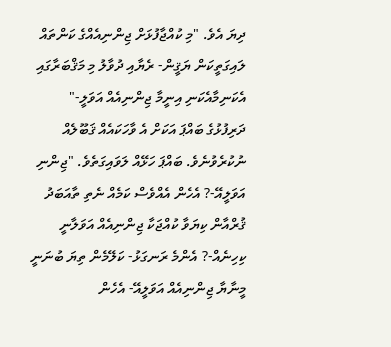ދިޔަ އެވެ. "މި ކުއްޖާފުޅަށް ޖިންނިއެއްގެ ކަންތައް ލައިގަތީކަން ޔަޤީން- ރެޔާއި ދުވާލު މި މަޤްބަރާގައި އެކަނިމާއެކަނި އިނީމާ ޖިންނިއެއް އަވަލީ-"
ދަރިފުޅުގެ ބައްޕަ އަކަށް އެ ވާހަކައެއް ޤަބޫލެއް ނުކުރެވުނެވެ. ބައްޕަ ހަޅޭއް ލަވައިގަތެވެ. "ޖިންނި އަވަލީއޭ-? އެހެން އެއްވެސް ކަމެއް ނެތި ތާއަބަދު ޤުރްއާން ކިޔަވާ ކުއްޖަކާ ޖިންނިއެއް އަވަލާނީ ކިހިނެއް-? އެންމެ ރަނގަޅު- ކަލޭމެން ތިޔަ ބުނަނީ މީނާޔާ ޖިންނިއެއް އަވަލީއޭ- އެހެން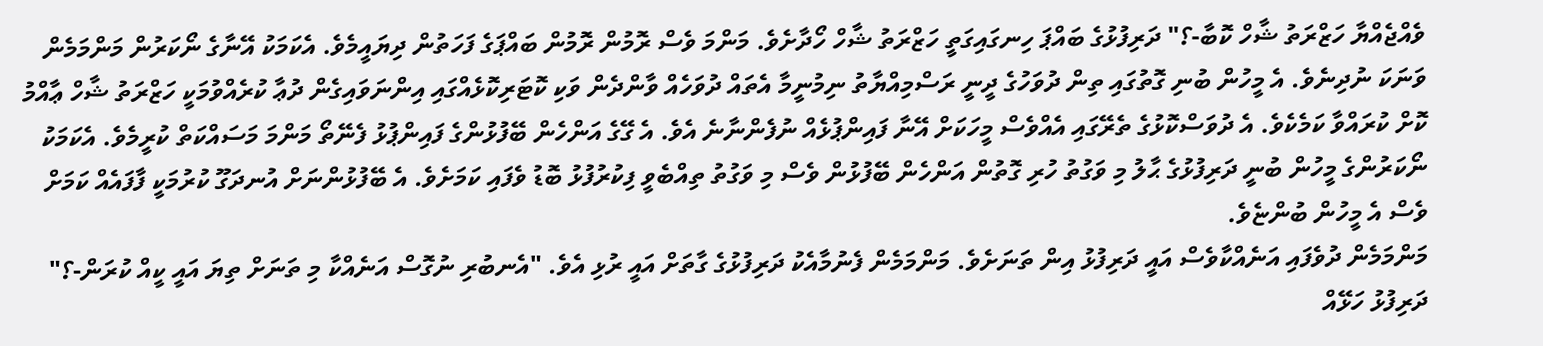ވެއްޖެއްޔާ ހަޒްރަތު ޝާހް ކޮބާ-؟" ދަރިފުޅުގެ ބައްޕަ ހިނގައިގަތީ ހަޒްރަތު ޝާހް ހޯދާށެވެ. މަންމަ ވެސް ރޮމުން ރޮމުން ބައްޕަގެ ފަހަތުން ދިޔައީމެވެ. އެކަމަކު އޭނާގެ ނޯކަރުން މަންމަމެން ވަނަކަ ނުދިނެވެ. އެ މީހުން ބުނި ގޮތުގައި ތިން ދުވަހުގެ ދީނީ ރަސްމިއްޔާތު ނިމުނީމާ އެތައް ދުވަހެއް ވާންދެން ވަކި ކޮޓަރިކޮޅެއްގައި އިންނަވައިގެން ދުޢާ ކުރެއްވުމަކީ ހަޒްރަތު ޝާހް ޢާއްމު ކޮށް ކުރައްވާ ކަމެކެވެ. އެ ދުވަސްކޮޅުގެ ތެރޭގައި އެއްވެސް މީހަކަށް އޭނާ ފައިންޕުޅެއް ނުފެންނާނެ އެވެ. އެ ގޭގެ އަންހެން ބޭފުޅުންގެ ފައިންޕުޅު ފެނޭތޯ މަންމަ މަސައްކަތް ކުރީމެވެ. އެކަމަކު ނޯކަރުންގެ މީހުން ބުނީ ދަރިފުޅުގެ ޙާލު މި ވަގުތު ހުރި ގޮތުން އަންހެން ބޭފުޅުން ވެސް މި ވަގުތު ތިއްބެވީ ފިކުރުފުޅު ބޮޑު ވެފައި ކަމަށެވެ. އެ ބޭފުޅުންނަށް އުނދަގޫ ކުރުމަކީ ފާފައެއް ކަމަށް ވެސް އެ މީހުން ބުންޏެވެ.
މަންމަމެން ދުވެފައި އަނެއްކާވެސް އައީ ދަރިފުޅު އިން ތަނަށެވެ. މަންމަމެން ފެނުމާއެކު ދަރިފުޅުގެ ގާތަށް އައީ ރުޅި އެވެ. "އެނބުރި ނުގޮސް އަނެއްކާ މި ތަނަށް ތިޔަ އައީ ކީއް ކުރަން-؟" ދަރިފުޅު ހަޅޭއް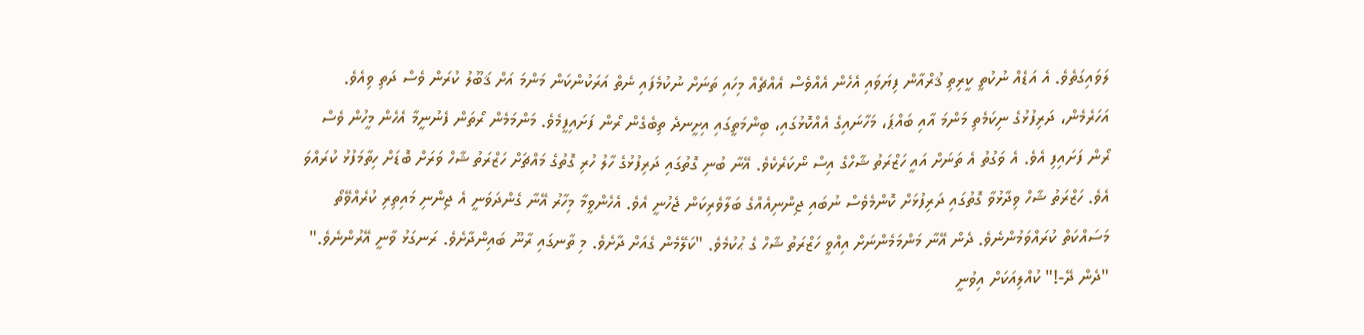ލަވައިގަތެވެ. އެ އަޑެއް ނުކުތީ ކީރިތި ޤުރްއާން ފިޔަވައި އެހެން އެއްވެސް އެއްޗެއް މިހައި ތަނަށް ނުކުމެފައި ނެތް އަރަކުންކަން މަންމަ އަށް ޤަބޫލު ކުރަން ވެސް ދަތި ވިއެވެ.
އަހަރެމެން، ދަރިފުޅުގެ ނިކަމެތި މަންމަ އާއި ބައްޕަ، މަހާނައިގެ އެއްކޮޅުގައި، ބިންމަތީގައި އިށީނދެ ތިބެގެން ރޯން ފަށައިފީމެވެ. މަންމަމެން ރޯތަން ފެނުނީމާ އެހެން މީހުން ވެސް ރޯން ފަށައިފި އެވެ. އެ ވަގުތު އެ ތަނަށް އައީ ހަޒްރަތު ޝާހްގެ އިސް ނޯކަރެކެވެ. އޭނާ ބުނި ގޮތުގައި ދަރިފުޅުގެ ހާލު ހުރި ގޮތުގެ މައްޗަށް ހަޒްރަތު ޝާހް ވަރަށް ބޮޑަށް ހިތާމަފުޅު ކުރައްވަ އެވެ. ހަޒްރަތު ޝާހް ވިދާޅުވާ ގޮތުގައި ދަރިފުޅަށް ކޮންމެވެސް ނުބައި ޖިންނިއެއްގެ ބަލާވެރިކަން ޖެހުނީ އެވެ. އެހެންވީމާ މިހާރު އޭނާ ގެންދަވަނީ އެ ޖިންނި މައިތިރި ކުރެއްވޭތޯ މަސައްކަތް ކުރައްވަމުންނެވެ. ދެން އޭނާ މަންމަމެންނަށް އިއްވީ ހަޒްރަތު ޝާހް ގެ ޙުކުމެވެ. "ކަލޭމެން ގެއަށް ދާށެވެ. މި ތާނގައި ރާނޫ ބައިންދާށެވެ. ރަނގަޅު ވާނީ އޭރުންނެވެ."
"ދެން ދޭ-!" ކުއްލިއަކަށް އިވުނީ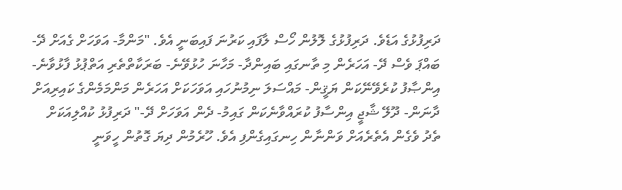ދަރިފުޅުގެ އަޑެވެ. ދަރިފުޅުގެ ލޮލުން ހޯސް ލާފައި ކަރުނަ ފައިބަނީ އެވެ. "މަންމާ- އަވަހަށް ގެއަށް ދޭ- ބައްޕަ ވެސް ދޭ- އަހަރެން މި ތާނގައި ބައިންދާ- މަހާނަ ހުޅުވޭނެ- ބަރަކާތްތެރި އަތްޕުޅު ފާޅުވާނެ- އިންޞާފު ކުރެވޭނޭކަން ޔަޤީން- މައްސަލަ ނިމުނުހައި އަވަހަކަށް އަހަރެން މަންމަމެންގެ ކައިރިއަށް ދާނަން- ދޫލޭ ޝާޖީ އިންސާފު ކުރައްވާނެކަން ގައިމު- ދެން އަވަހަށް ދޭ-" ދަރިފުޅު ކުއްލިއަކަށް ތެދު ވެގެން އެތެރެއަށް ވަންނާން ހިނގައިގެންފި އެވެ. ހޫރެމުން ދިޔަ ގޮތުން ހީވަނީ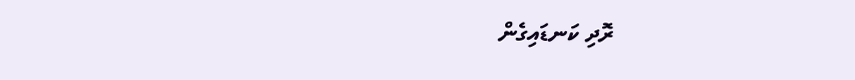ރޮދި ކަނޑައިގެން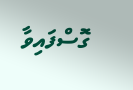ގޮސްފައިވާ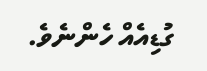ގުޑިއެއް ހެންނެވެ.